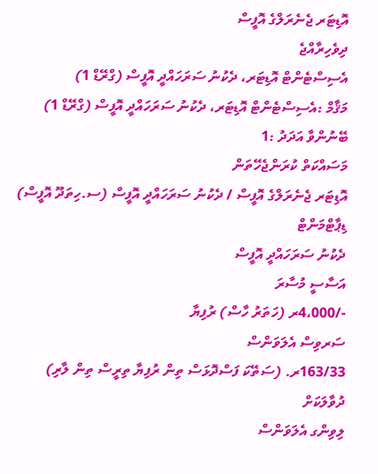އޮޑިޓަރ ޖެނެރަލްގެ އޮފީސް
ދިވެހިރާއްޖެ
އެސިސްޓެންޓް އޮޑިޓަރ، ދެކުނު ސަރަހައްދީ އޮފީސް (ގްރޭޑް 1)
މަޤާމް :އެސިސްޓެންޓް އޮޑިޓަރ، ދެކުނު ސަރަހައްދީ އޮފީސް (ގްރޭޑް 1)
ބޭނުންވާ އަދަދު :1
މަސައްކަތް ކުރަންޖެހޭތަން
އޮޑިޓަރ ޖެނެރަލްގެ އޮފީސް / ދެކުނު ސަރަހައްދީ އޮފީސް (ސ.ހިތަދޫ އޮފީސް)
ޑިޕާޓްމަންޓް
ދެކުނު ސަރަހައްދީ އޮފީސް
އަސާސީ މުސާރަ
-/4،000ރ (ހަތަރު ހާސް) ރުފިޔާ
ސަރވިސް އެލަވަންސް
163/33ރ. (ސަތޭކަ ފަސްދޮޅަސް ތިން ރުފިޔާ ތިރީސް ތިން ލާރި) ދުވާލަކަށް
ލިވިންގ އެލަވަންސް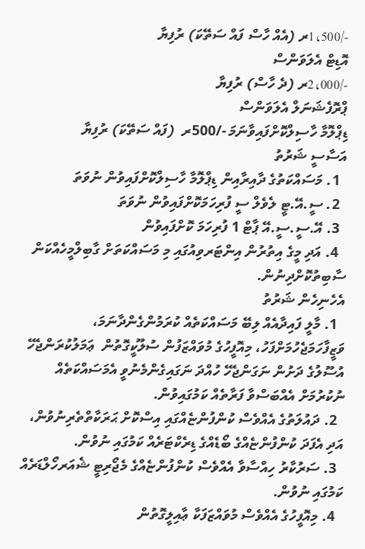-/1،500ރ (އެއް ހާސް ފައް ސަތޭކަ) ރުފިޔާ
އޮޑިޓް އެލަވަންސް
-/2،000ރ (ދެ ހާސް) ރުފިޔާ
ޕްރޮފެޝަނަލް އެލަވަންސް
ޑިޕްލޮމާ ހާސިލްކޮށްފައިވާނަމަ -/500ރ  (ފައް ސަތޭކަ) ރުފިޔާ
އަސާސީ ޝަރުތު
  1. މަސައްކަތުގެ ދާއިރާއިން ޑިޕްލޮމާ ހާސިލްކޮށްފައިވުން ނުވަތަ
  2. ސީ.އޭ.ޓީ ލެވެލް ސީ ފުރިހަމަކޮށްފައިވުން ނުވަތަ
  3. އޭ.ސީ.ސީ.އޭ ޕާޓް 1 ފުރިހަމަ ކޮށްފައިވުން
  4. އަދި މީގެ އިތުރުން އިންޓަރވިއުގައި މި މަސައްކަތަށް ގާބިލްމީހެއްކަން ސާބިތުކޮށްދިނުން.
އެހެނިހެން ޝަރުތު
  1. މާލީ ފައިދާއެއް ލިބޭ މަސައްކަތެއް ކުރަމުންގެންދާނަމަ، ވަޒީފާހަމަޖެހުމަށްފަހު، މިއޮފީހުގެ މުވައްޒަފުން ސުލޫކީގޮތުން  ޢަމަލުކުރަންޖެހޭ އުސޫލުގެ ދަށުން ނަގަންޖެހޭ ހުއްދަ ނަގައިގެންމެނުވީ އެމަސައްކަތެއް ނުކުރުމަށް އެއްބަސްވާ ފަރާތެއް ކަމުގައިވުން.
  2. ދައުލަތުގެ އެއްވެސް ކުންފުންޏެއްގައި އިސްކޮށް ޙަރަކާތްތެރިނުވުން، އަދި އެފަދަ ކުންފުންޏެއްގެ ބޯޑެއްގެ ޑިރެކްޓަރެއް ކަމުގައި ނުވުން.
  3. ސަރުކާރު ހިއްސާވާ އެއްވެސް ކުންފުންޏެއްގެ މެޖޯރިޓީ ޝެއަރހޯލްޑަރެއް ކަމުގައި ނުވުން.
  4. މިއޮފީހުގެ އެއްވެސް މުވައްޒަފަކާ ޢާއިލީގޮތުން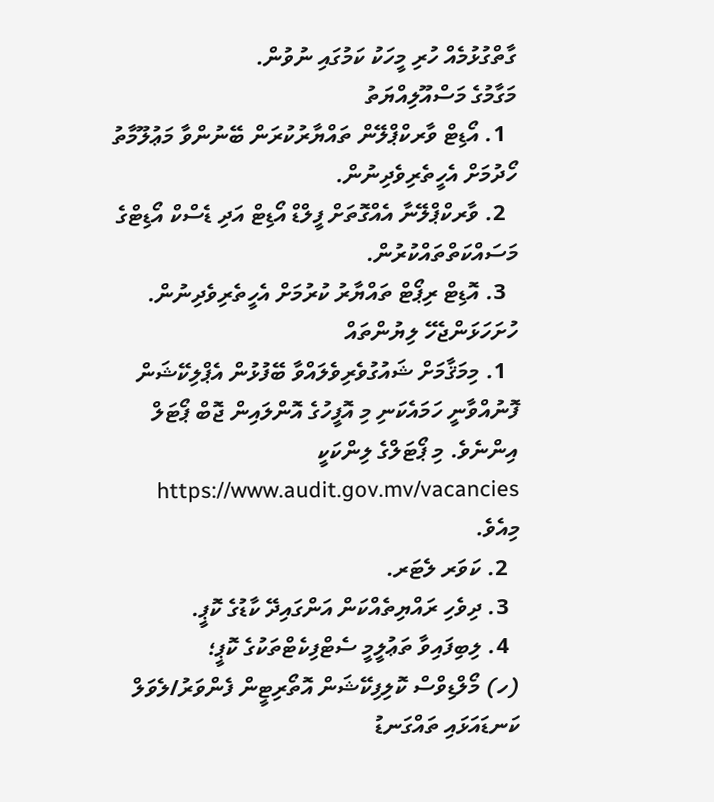ގާތްގުޅުމެއް ހުރި މީހަކު ކަމުގައި ނުވުން.
މަގާމުގެ މަސްއޫލިއްޔަތު
  1. އޯޑިޓް ވާރކްޕްލޭން ތައްޔާރުކުރަން ބޭނުންވާ މަޢުލޫމާތު ހޯދުމަށް އެހީތެރިވެދިނުން.
  2. ވާރކްޕްލޭނާ އެއްގޮތަށް ފީލްޑް އޯޑިޓް އަދި ޑެސްކް އޯޑިޓްގެ މަސައްކަތްތައްކުރުން.
  3. އޮޑިޓް ރިޕޯޓް ތައްޔާރު ކުރުމަށް އެހީތެރިވެދިނުން.
ހުށަހަޅަންޖެހޭ ލިޔުންތައް
  1. މިމަޤާމަށް ޝައުގުވެރިވެލައްވާ ބޭފުޅުން އެޕްލިކޭޝަން ފޮނުއްވާނީ ހަމައެކަނި މި އޮފީހުގެ އޮންލައިން ޖޮބް ޕޯޓަލް އިންނެވެ. މި ޕޯޓަލްގެ ލިންކަކީ https://www.audit.gov.mv/vacancies މިއެވެ.
  2. ކަވަރ ލެޓަރ.
  3. ދިވެހި ރައްޔިތެއްކަން އަންގައިދޭ ކާޑުގެ ކޮޕީ.
  4. ލިބިފައިވާ ތަޢުލީމީ ސެޓްފިކެޓްތަކުގެ ކޮޕީ؛
(ހ) މޯލްޑިވްސް ކޮލިފިކޭޝަން އޮތޯރިޓީން ފެންވަރު/ލެވަލް ކަނޑައަޅައި ތައްގަނޑު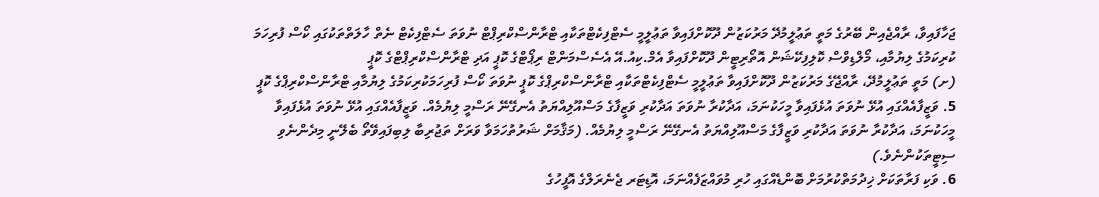ޖަހާފައިވާ، ރާއްޖެއިން ބޭރުގެ މަތީ ތަޢުލީމުދޭ މަރުކަޒުން ދޫކޮށްފައިވާ ތަޢުލީމީ ސެޓްފިކެޓްތަކާއި ޓްރާންސްކްރިޕްޓް ނުވަތަ ސެޓްފިކެޓް ނެތް ހާލަތްތަކުގައި ކޯސް ފުރިހަމަ ކުރިކަމުގެ ލިޔުމާއި، މޯލްޑިވްސް ކޮލިފިކޭޝަން އޮތޯރިޓީން ދޫކޮށްފައިވާ އެމް.ކިއު.އޭ އެސެސްމަންޓް ރިޕޯޓްގެ ކޮޕީ އަދި ޓްރާންސްކްރިޕްޓްގެ ކޮޕީ
(ށ) މަތީ ތަޢުލީމުދޭ، ރާއްޖޭގެ މަރުކަޒުން ދޫކޮށްފައިވާ ތަޢުލީމީ ސެޓްފިކެޓްތަކާއި ޓްރާންސްކްރިޕްގެ ކޮޕީ ނުވަތަ ކޯސް ފުރިހަމަކުރިކަމުގެ ލިޔުމާއި ޓްރާންސްކްރިޕްގެ ކޮޕީ
5. ވަޒީފާއެއްގައި އުޅޭ ނުވަތަ އުޅެފައިވާ މީހަކުނަމަ، އަދާކުރާ ނުވަތަ އަދާކުރި ވަޒީފާގެ މަސްއޫލިއްޔަތު އެނގޭނޭ ރަސްމީ ލިޔުމެއް. ވަޒީފާއެއްގައި އުޅޭ ނުވަތަ އުޅެފައިވާ މީހަކުނަމަ، އަދާކުރާ ނުވަތަ އަދާކުރި ވަޒީފާގެ މަސްއޫލިއްޔަތު އެނގޭނޭ ރަސްމީ ލިޔުމެއް. (މަޤާމަށް ޝަރުތުހަމަވާ ވަރަށް ތަޖުރިބާ ލިބިފައިވޭތޯ ބެލޭނީ މިދެންނެވި ސިޓީތަކުންނެވެ.)
6. ވަކި ފަރާތަކަށް ޚިދުމަތްކުރުމަށް ބޮންޑެއްގައި ހުރި މުވައްޒަފެއްނަމަ، އޮޑިޓަރ ޖެނެރަލްގެ އޮފީހުގެ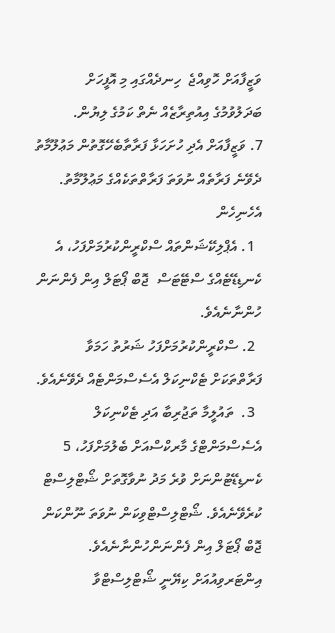ވަޒީފާއަށް ހޮވިއްޖެ  ހިނދެއްގައި މި އޮފީހަށް ބަދަލުވުމުގެ އިއުތިރާޒެއް ނެތް ކަމުގެ ލިޔުން.
7. ވަޒީފާއަށް އެދި ހުށަހަޅާ ފަރާތާބެހޭގޮތުން މަޢުލޫމާތު ދެވޭނެ ފަރާތެއް ނުވަތަ ފަރާތްތަކެއްގެ މަޢުލޫމާތު.
އެހެނިހެން
  1. އެޕްލިކޭޝަންތައް ސްކްރީންކުރުމަށްފަހު، އެ ކެނޑިޑޭޓެއްގެ ސްޓޭޓަސް  ޖޮބް ޕޯޓަލް އިން ފެންނަން ހުންނާނެއެވެ.
  2. ސްކްރީންކުރުމަށްފަހު ޝަރުތު ހަމަވާ ފަރާތްތަކަށް ޓެކްނިކަލް އެސެސްމަންޓެއް ދެވޭނެއެވެ.
  3.  ތައުލީމާ ތަޖުރިބާ އަދި ޓެކްނިކަލް އެސެސްމަންޓްގެ މާރކްސްއަށް ބެލުމަށްފަހު، 5 ކެނޑިޑޭޓުންނަށް ވުރެ މަދު ނުވާގޮތަށް ޝޯޓްލިސްޓް ކުރެވޭނެއެވެ. ޝޯޓްލިސްޓްވިކަން ނުވަތަ ނޫންކަން ޖޮބް ޕޯޓަލް އިން ފެންނަންހުންނާނެއެވެ. އިންޓަރވިއުއަށް ކިޔޭނީ ޝޯޓްލިސްޓްވާ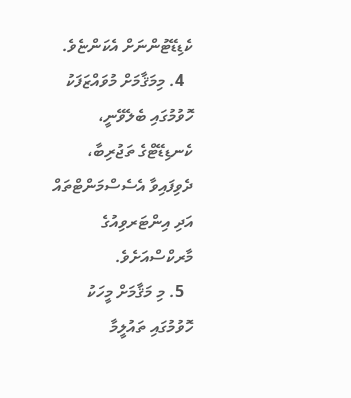ކެޑިޑޭޓުންނަށް އެކަންޏެވެ.
  4. މިމަޤާމަށް މުވައްޒަފަކު ހޮވުމުގައި ބެލެވޭނީ، ކެނޑިޑޭޓްގެ ތަޖުރިބާ، ދެވިފައިވާ އެސެސްމަންޓްތައް އަދި އިންޓަރވިއުގެ މާރކްސްއަށެވެ.
  5. މި މަޤާމަށް މީހަކު ހޮވުމުގައި ތައުލީމާ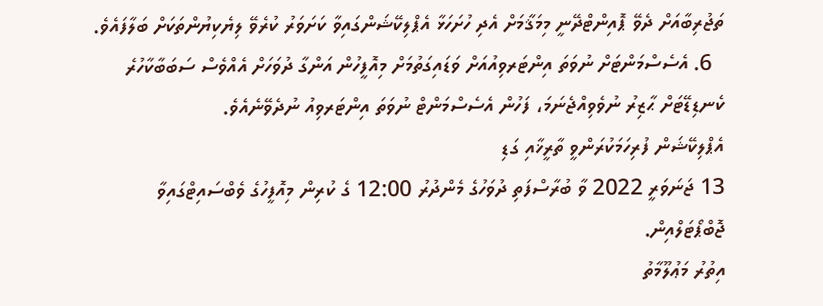ތަޖުރިބާއަށް ދެވޭ ޕޮއިންޓްދޭނީ މިމަޤާމަށް އެދި ހުށަހަޅާ އެޕްލިކޭޝަންގައިވާ ކަށަވަރު ކުރެވޭ ލިޔެކިޔުންތަކަށް ބަލާފައެވެ.
  6. އެސެސްމަންޓަށް ނުވަތަ އިންޓަރވިއުއަށް ވަޑައިގަތުމަށް މިއޮފީހުން އަންގާ ދުވަހަށް އެއްވެސް ސަބަބާކާހުރެ ކެނޑިޑޭޓަށް ޙާޒިރު ނުވެވިއްޖެނަމަ، ފަހުން އެސެސްމަންޓް ނުވަތަ އިންޓަރވިއު ނުދެވޭނެއެވެ.
އެޕްލިކޭޝަން ފުރިހަމަކުރަންވީ ތާރީޚާއި ގަޑި
13 ޖަނަވަރީ 2022 ވާ ބުރާސްފަތި ދުވަހުގެ މެންދުރު 12:00 ގެ ކުރިން މިއޮފީހުގެ ވެބްސައިޓްގައިވާ ޖޮބްޕޯޓަލްއިން.
އިތުރު މަޢުލޫމާތު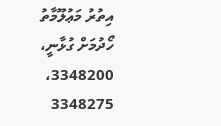އިތުރު މަޢުލޫމާތު ހޯދުމަށް ގުޅާނީ، 3348200، 3348275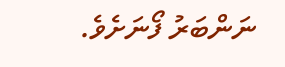ނަންބަރު ފޯނަށެވެ.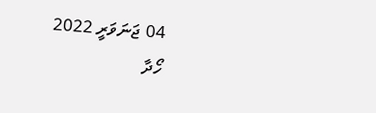04 ޖަނަވަރީ 2022
ހޯދާ